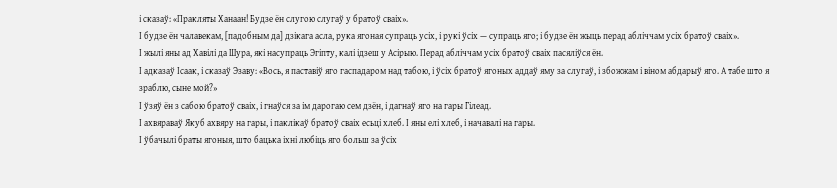і сказаў: «Пракляты Ханаан! Будзе ён слугою слугаў у братоў сваіх».
І будзе ён чалавекам, [падобным да] дзікага асла, рука ягоная супраць усіх, і рукі ўсіх — супраць яго; і будзе ён жыць перад абліччам усіх братоў сваіх».
І жылі яны ад Хавілі да Шура, які насупраць Эгіпту, калі ідзеш у Асірыю. Перад абліччам усіх братоў сваіх пасяліўся ён.
І адказаў Ісаак, і сказаў Эзаву: «Вось, я паставіў яго гаспадаром над табою, і ўсіх братоў ягоных аддаў яму за слугаў, і збожжам і віном абдарыў яго. А табе што я зраблю, сыне мой?»
І ўзяў ён з сабою братоў сваіх, і гнаўся за ім дарогаю сем дзён, і дагнаў яго на гары Гілеад.
І ахвяраваў Якуб ахвяру на гары, і паклікаў братоў сваіх есьці хлеб. І яны елі хлеб, і начавалі на гары.
І ўбачылі браты ягоныя, што бацька іхні любіць яго больш за ўсіх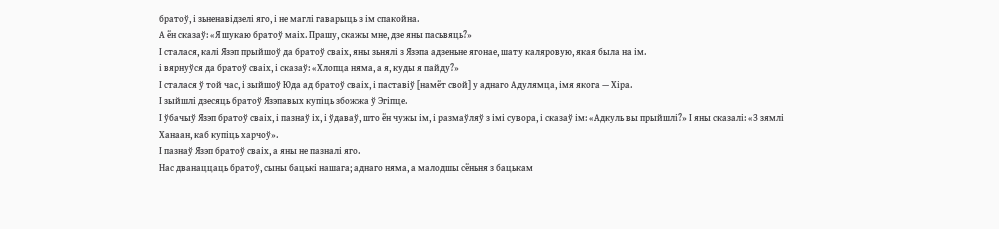братоў, і зьненавідзелі яго, і не маглі гаварыць з ім спакойна.
А ён сказаў: «Я шукаю братоў маіх. Прашу, скажы мне, дзе яны пасьвяць?»
І сталася, калі Язэп прыйшоў да братоў сваіх, яны зьнялі з Язэпа адзеньне ягонае, шату каляровую, якая была на ім.
і вярнуўся да братоў сваіх, і сказаў: «Хлопца няма, а я, куды я пайду?»
І сталася ў той час, і зыйшоў Юда ад братоў сваіх, і паставіў [намёт свой] у аднаго Адулямца, імя якога — Хіра.
І зыйшлі дзесяць братоў Язэпавых купіць збожжа ў Эгіпце.
І ўбачыў Язэп братоў сваіх, і пазнаў іх, і ўдаваў, што ён чужы ім, і размаўляў з імі сувора, і сказаў ім: «Адкуль вы прыйшлі?» І яны сказалі: «З зямлі Ханаан, каб купіць харчоў».
І пазнаў Язэп братоў сваіх, а яны не пазналі яго.
Нас дванаццаць братоў, сыны бацькі нашага; аднаго няма, а малодшы сёньня з бацькам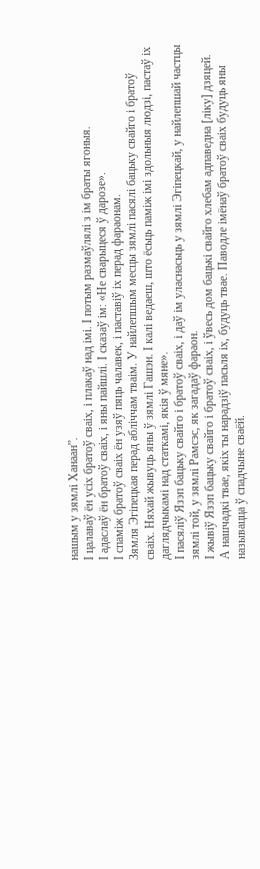нашым у зямлі Ханаан”.
І цалаваў ён усіх братоў сваіх, і плакаў над імі. І потым размаўлялі з ім браты ягоныя.
І адаслаў ён братоў сваіх, і яны пайшлі. І сказаў ім: «Не сварыцеся ў дарозе».
І спаміж братоў сваіх ён узяў пяць чалавек, і паставіў іх перад фараонам.
Зямля Эгіпецкая перад абліччам тваім. У найлепшым месцы зямлі пасялі бацьку свайго і братоў сваіх. Няхай жывуць яны ў зямлі Гашэн. І калі ведаеш, што ёсьць паміж імі здольныя людзі, пастаў іх даглядчыкамі над статкамі, якія ў мяне».
І пасяліў Язэп бацьку свайго і братоў сваіх, і даў ім уласнасьць у зямлі Эгіпецкай, у найлепшай частцы зямлі той, у зямлі Рамсэс, як загадаў фараон.
І жывіў Язэп бацьку свайго і братоў сваіх, і ўвесь дом бацькі свайго хлебам адпаведна [ліку] дзяцей.
А нашчадкі твае, якіх ты нарадзіў пасьля іх, будуць твае. Паводле імёнаў братоў сваіх будуць яны называцца ў спадчыне сваёй.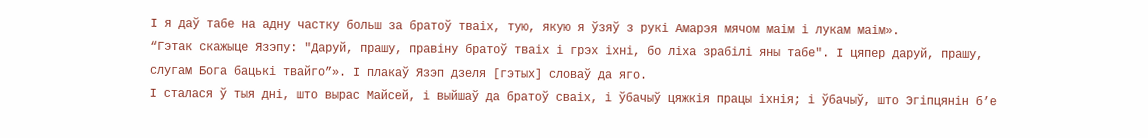І я даў табе на адну частку больш за братоў тваіх, тую, якую я ўзяў з рукі Амарэя мячом маім і лукам маім».
“Гэтак скажыце Язэпу: "Даруй, прашу, правіну братоў тваіх і грэх іхні, бо ліха зрабілі яны табе". І цяпер даруй, прашу, слугам Бога бацькі твайго”». І плакаў Язэп дзеля [гэтых] словаў да яго.
І сталася ў тыя дні, што вырас Майсей, і выйшаў да братоў сваіх, і ўбачыў цяжкія працы іхнія; і ўбачыў, што Эгіпцянін б’е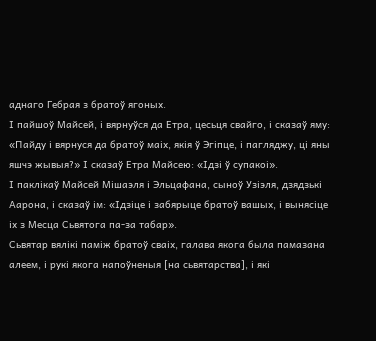аднаго Гебрая з братоў ягоных.
І пайшоў Майсей, і вярнуўся да Етра, цесьця свайго, і сказаў яму: «Пайду і вярнуся да братоў маіх, якія ў Эгіпце, і пагляджу, ці яны яшчэ жывыя?» І сказаў Етра Майсею: «Ідзі ў супакоі».
І паклікаў Майсей Мішаэля і Эльцафана, сыноў Узіэля, дзядзькі Аарона, і сказаў ім: «Ідзіце і забярыце братоў вашых, і вынясіце іх з Месца Сьвятога па-за табар».
Сьвятар вялікі паміж братоў сваіх, галава якога была памазана алеем, і рукі якога напоўненыя [на сьвятарства], і які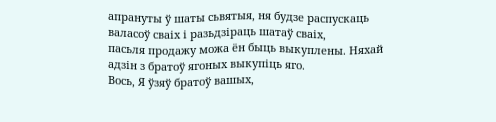апрануты ў шаты сьвятыя, ня будзе распускаць валасоў сваіх і разьдзіраць шатаў сваіх,
пасьля продажу можа ён быць выкуплены. Няхай адзін з братоў ягоных выкупіць яго.
Вось, Я ўзяў братоў вашых,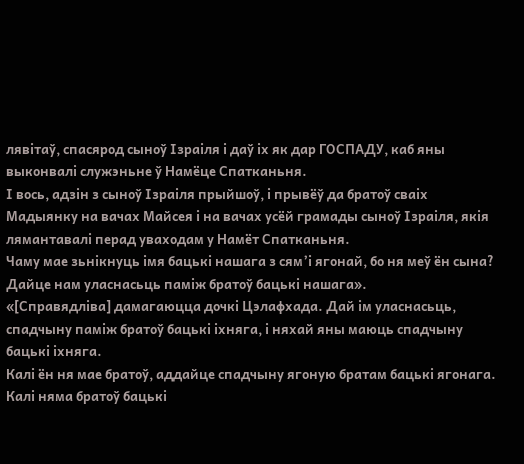лявітаў, спасярод сыноў Ізраіля і даў іх як дар ГОСПАДУ, каб яны выконвалі служэньне ў Намёце Спатканьня.
І вось, адзін з сыноў Ізраіля прыйшоў, і прывёў да братоў сваіх Мадыянку на вачах Майсея і на вачах усёй грамады сыноў Ізраіля, якія лямантавалі перад уваходам у Намёт Спатканьня.
Чаму мае зьнікнуць імя бацькі нашага з сям’і ягонай, бо ня меў ён сына? Дайце нам уласнасьць паміж братоў бацькі нашага».
«[Справядліва] дамагаюцца дочкі Цэлафхада. Дай ім уласнасьць, спадчыну паміж братоў бацькі іхняга, і няхай яны маюць спадчыну бацькі іхняга.
Калі ён ня мае братоў, аддайце спадчыну ягоную братам бацькі ягонага.
Калі няма братоў бацькі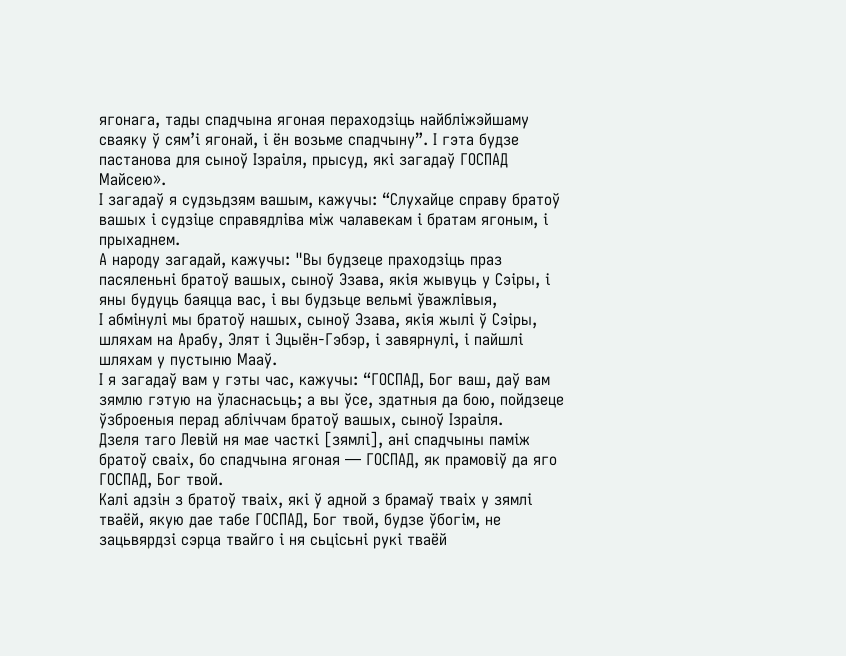ягонага, тады спадчына ягоная пераходзіць найбліжэйшаму сваяку ў сям’і ягонай, і ён возьме спадчыну”. І гэта будзе пастанова для сыноў Ізраіля, прысуд, які загадаў ГОСПАД Майсею».
І загадаў я судзьдзям вашым, кажучы: “Слухайце справу братоў вашых і судзіце справядліва між чалавекам і братам ягоным, і прыхаднем.
А народу загадай, кажучы: "Вы будзеце праходзіць праз пасяленьні братоў вашых, сыноў Эзава, якія жывуць у Сэіры, і яны будуць баяцца вас, і вы будзьце вельмі ўважлівыя,
І абмінулі мы братоў нашых, сыноў Эзава, якія жылі ў Сэіры, шляхам на Арабу, Элят і Эцыён-Гэбэр, і завярнулі, і пайшлі шляхам у пустыню Мааў.
І я загадаў вам у гэты час, кажучы: “ГОСПАД, Бог ваш, даў вам зямлю гэтую на ўласнасьць; а вы ўсе, здатныя да бою, пойдзеце ўзброеныя перад абліччам братоў вашых, сыноў Ізраіля.
Дзеля таго Левій ня мае часткі [зямлі], ані спадчыны паміж братоў сваіх, бо спадчына ягоная — ГОСПАД, як прамовіў да яго ГОСПАД, Бог твой.
Калі адзін з братоў тваіх, які ў адной з брамаў тваіх у зямлі тваёй, якую дае табе ГОСПАД, Бог твой, будзе ўбогім, не зацьвярдзі сэрца твайго і ня сьцісьні рукі тваёй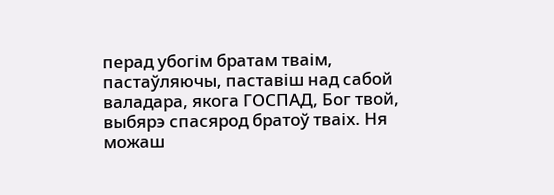перад убогім братам тваім,
пастаўляючы, паставіш над сабой валадара, якога ГОСПАД, Бог твой, выбярэ спасярод братоў тваіх. Ня можаш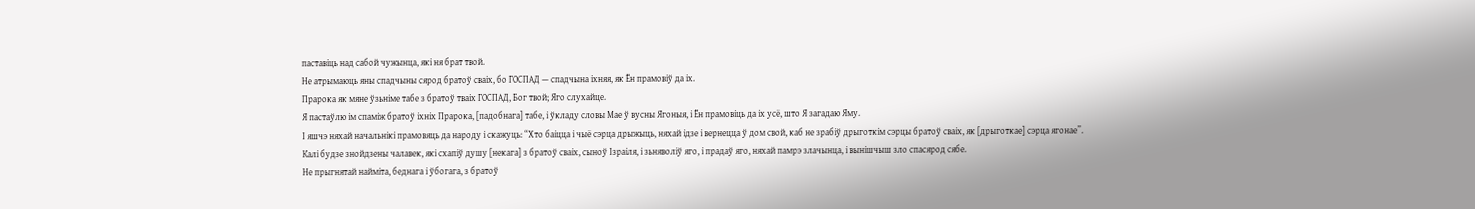паставіць над сабой чужынца, які ня брат твой.
Не атрымаюць яны спадчыны сярод братоў сваіх, бо ГОСПАД — спадчына іхняя, як Ён прамовіў да іх.
Прарока як мяне ўзьніме табе з братоў тваіх ГОСПАД, Бог твой; Яго слухайце.
Я пастаўлю ім спаміж братоў іхніх Прарока, [падобнага] табе, і ўкладу словы Мае ў вусны Ягоныя, і Ён прамовіць да іх усё, што Я загадаю Яму.
І яшчэ няхай начальнікі прамовяць да народу і скажуць: “Хто баіцца і чыё сэрца дрыжыць, няхай ідзе і вернецца ў дом свой, каб не зрабіў дрыготкім сэрцы братоў сваіх, як [дрыготкае] сэрца ягонае”.
Калі будзе знойдзены чалавек, які схапіў душу [некага] з братоў сваіх, сыноў Ізраіля, і зьняволіў яго, і прадаў яго, няхай памрэ злачынца, і вынішчыш зло спасярод сябе.
Не прыгнятай найміта, беднага і ўбогага, з братоў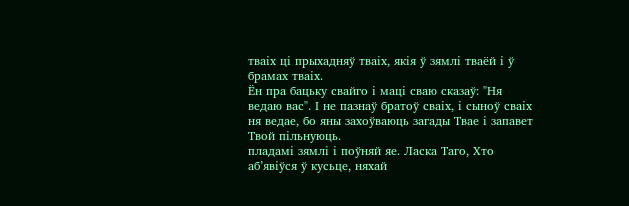тваіх ці прыхадняў тваіх, якія ў зямлі тваёй і ў брамах тваіх.
Ён пра бацьку свайго і маці сваю сказаў: "Ня ведаю вас". І не пазнаў братоў сваіх, і сыноў сваіх ня ведае, бо яны захоўваюць загады Твае і запавет Твой пільнуюць.
пладамі зямлі і поўняй яе. Ласка Таго, Хто аб’явіўся ў кусьце, няхай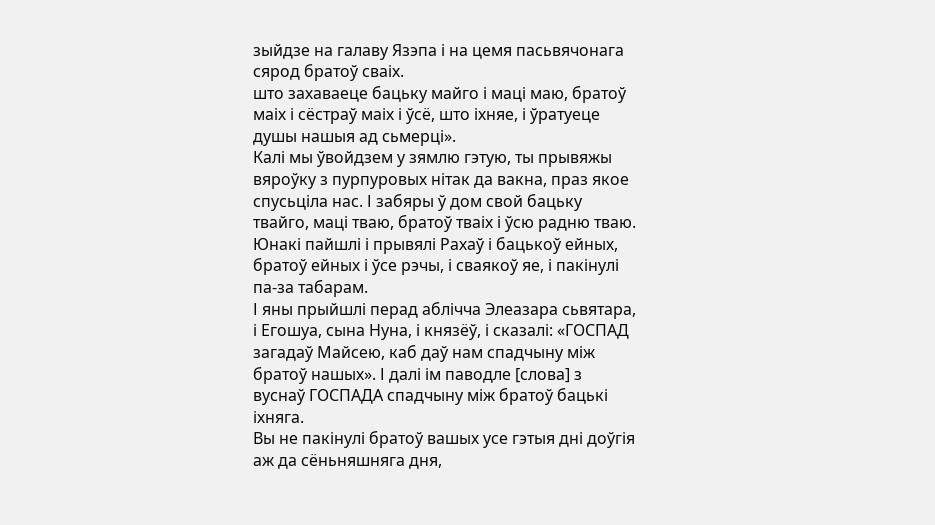зыйдзе на галаву Язэпа і на цемя пасьвячонага сярод братоў сваіх.
што захаваеце бацьку майго і маці маю, братоў маіх і сёстраў маіх і ўсё, што іхняе, і ўратуеце душы нашыя ад сьмерці».
Калі мы ўвойдзем у зямлю гэтую, ты прывяжы вяроўку з пурпуровых нітак да вакна, праз якое спусьціла нас. І забяры ў дом свой бацьку твайго, маці тваю, братоў тваіх і ўсю радню тваю.
Юнакі пайшлі і прывялі Рахаў і бацькоў ейных, братоў ейных і ўсе рэчы, і сваякоў яе, і пакінулі па-за табарам.
І яны прыйшлі перад аблічча Элеазара сьвятара, і Егошуа, сына Нуна, і князёў, і сказалі: «ГОСПАД загадаў Майсею, каб даў нам спадчыну між братоў нашых». І далі ім паводле [слова] з вуснаў ГОСПАДА спадчыну між братоў бацькі іхняга.
Вы не пакінулі братоў вашых усе гэтыя дні доўгія аж да сёньняшняга дня,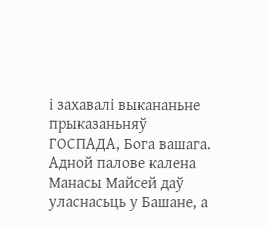і захавалі выкананьне прыказаньняў ГОСПАДА, Бога вашага.
Адной палове калена Манасы Майсей даў уласнасьць у Башане, а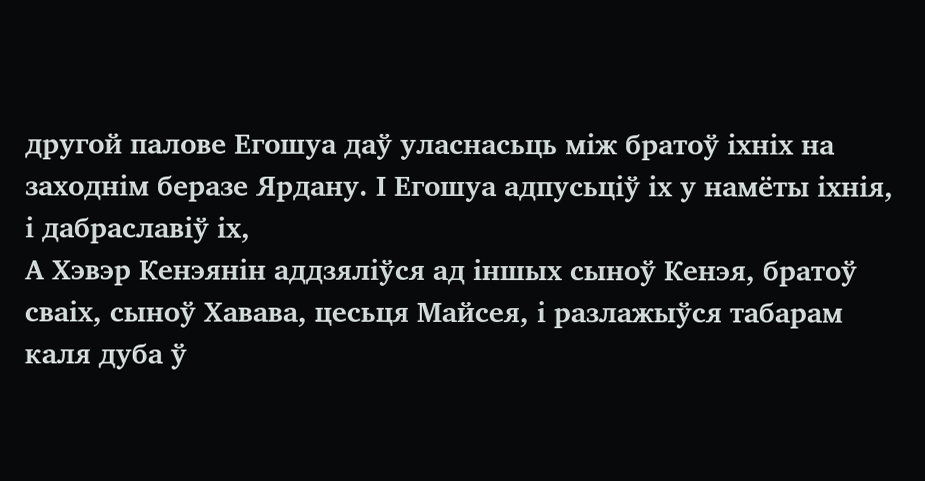другой палове Егошуа даў уласнасьць між братоў іхніх на заходнім беразе Ярдану. І Егошуа адпусьціў іх у намёты іхнія, і дабраславіў іх,
А Хэвэр Кенэянін аддзяліўся ад іншых сыноў Кенэя, братоў сваіх, сыноў Хавава, цесьця Майсея, і разлажыўся табарам каля дуба ў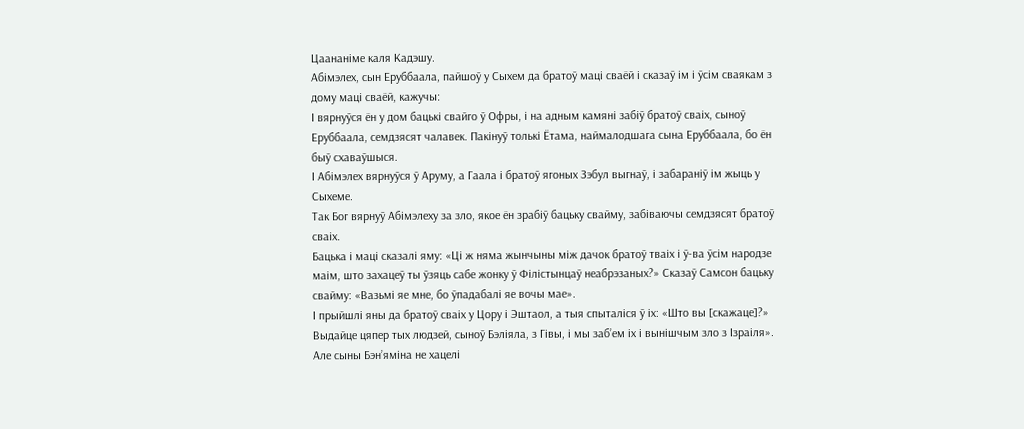Цаананіме каля Кадэшу.
Абімэлех, сын Еруббаала, пайшоў у Сыхем да братоў маці сваёй і сказаў ім і ўсім сваякам з дому маці сваёй, кажучы:
І вярнуўся ён у дом бацькі свайго ў Офры, і на адным камяні забіў братоў сваіх, сыноў Еруббаала, семдзясят чалавек. Пакінуў толькі Ётама, наймалодшага сына Еруббаала, бо ён быў схаваўшыся.
І Абімэлех вярнуўся ў Аруму, а Гаала і братоў ягоных Зэбул выгнаў, і забараніў ім жыць у Сыхеме.
Так Бог вярнуў Абімэлеху за зло, якое ён зрабіў бацьку свайму, забіваючы семдзясят братоў сваіх.
Бацька і маці сказалі яму: «Ці ж няма жынчыны між дачок братоў тваіх і ў-ва ўсім народзе маім, што захацеў ты ўзяць сабе жонку ў Філістынцаў неабрэзаных?» Сказаў Самсон бацьку свайму: «Вазьмі яе мне, бо ўпадабалі яе вочы мае».
І прыйшлі яны да братоў сваіх у Цору і Эштаол, а тыя спыталіся ў іх: «Што вы [скажаце]?»
Выдайце цяпер тых людзей, сыноў Бэліяла, з Гівы, і мы заб’ем іх і вынішчым зло з Ізраіля». Але сыны Бэн’яміна не хацелі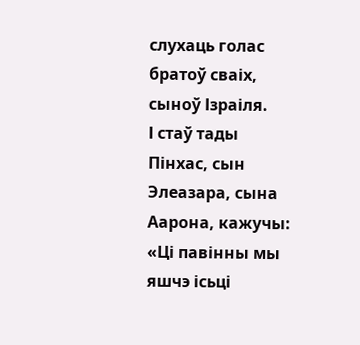слухаць голас братоў сваіх, сыноў Ізраіля.
І стаў тады Пінхас, сын Элеазара, сына Аарона, кажучы: «Ці павінны мы яшчэ ісьці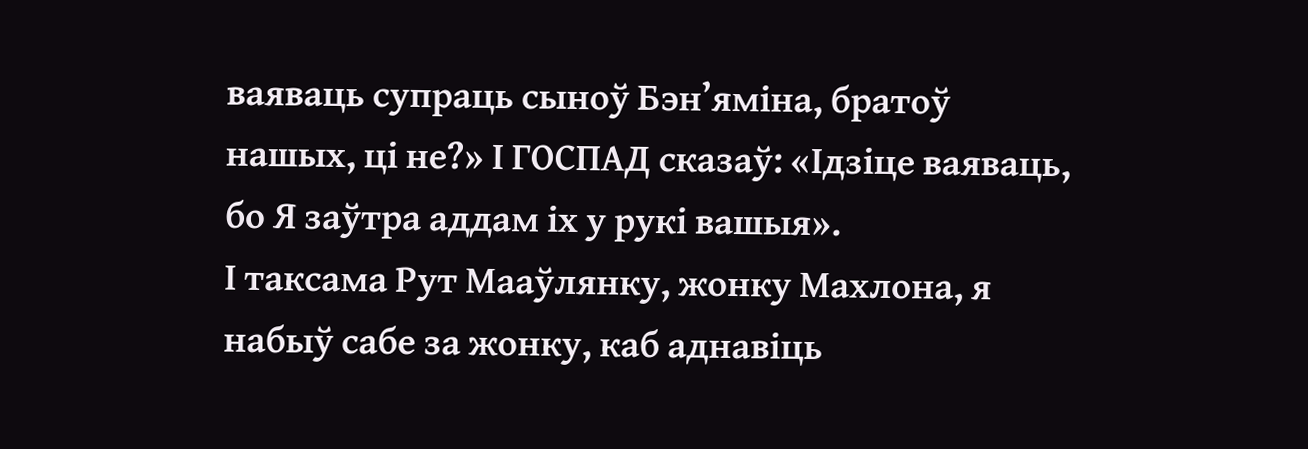ваяваць супраць сыноў Бэн’яміна, братоў нашых, ці не?» І ГОСПАД сказаў: «Ідзіце ваяваць, бо Я заўтра аддам іх у рукі вашыя».
І таксама Рут Мааўлянку, жонку Махлона, я набыў сабе за жонку, каб аднавіць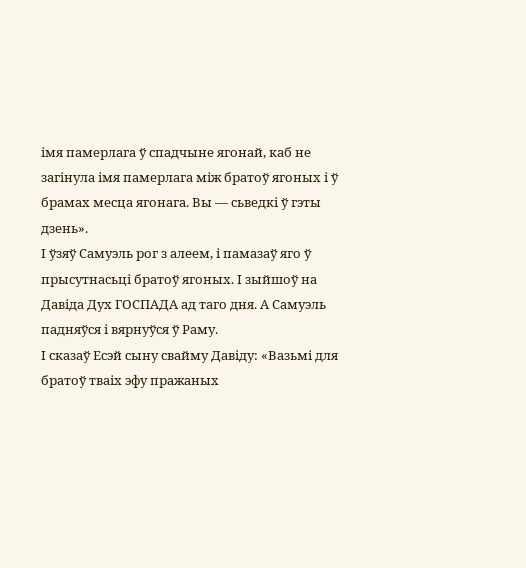імя памерлага ў спадчыне ягонай, каб не загінула імя памерлага між братоў ягоных і ў брамах месца ягонага. Вы — сьведкі ў гэты дзень».
І ўзяў Самуэль рог з алеем, і памазаў яго ў прысутнасьці братоў ягоных. І зыйшоў на Давіда Дух ГОСПАДА ад таго дня. А Самуэль падняўся і вярнуўся ў Раму.
І сказаў Есэй сыну свайму Давіду: «Вазьмі для братоў тваіх эфу пражаных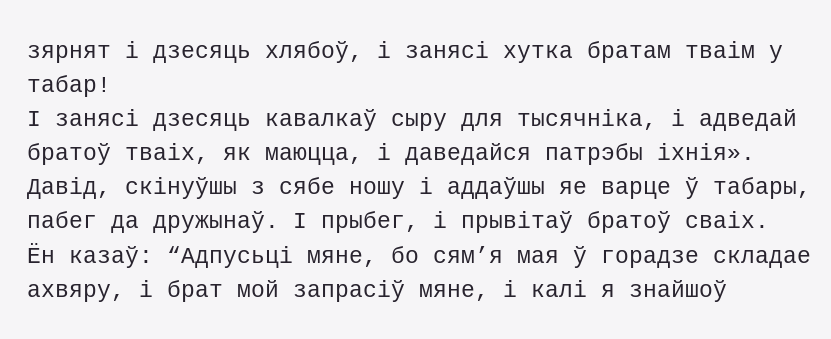зярнят і дзесяць хлябоў, і занясі хутка братам тваім у табар!
І занясі дзесяць кавалкаў сыру для тысячніка, і адведай братоў тваіх, як маюцца, і даведайся патрэбы іхнія».
Давід, скінуўшы з сябе ношу і аддаўшы яе варце ў табары, пабег да дружынаў. І прыбег, і прывітаў братоў сваіх.
Ён казаў: “Адпусьці мяне, бо сям’я мая ў горадзе складае ахвяру, і брат мой запрасіў мяне, і калі я знайшоў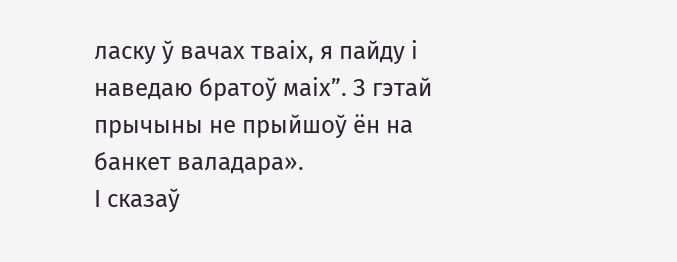ласку ў вачах тваіх, я пайду і наведаю братоў маіх”. З гэтай прычыны не прыйшоў ён на банкет валадара».
І сказаў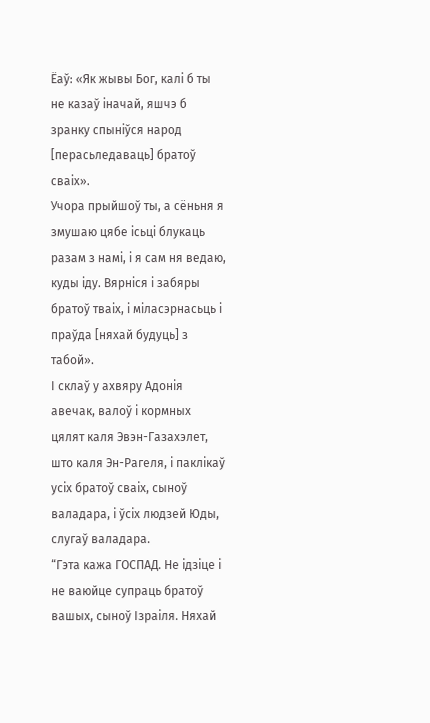Ёаў: «Як жывы Бог, калі б ты не казаў іначай, яшчэ б зранку спыніўся народ [перасьледаваць] братоў сваіх».
Учора прыйшоў ты, а сёньня я змушаю цябе ісьці блукаць разам з намі, і я сам ня ведаю, куды іду. Вярніся і забяры братоў тваіх, і міласэрнасьць і праўда [няхай будуць] з табой».
І склаў у ахвяру Адонія авечак, валоў і кормных цялят каля Эвэн-Газахэлет, што каля Эн-Рагеля, і паклікаў усіх братоў сваіх, сыноў валадара, і ўсіх людзей Юды, слугаў валадара.
“Гэта кажа ГОСПАД. Не ідзіце і не ваюйце супраць братоў вашых, сыноў Ізраіля. Няхай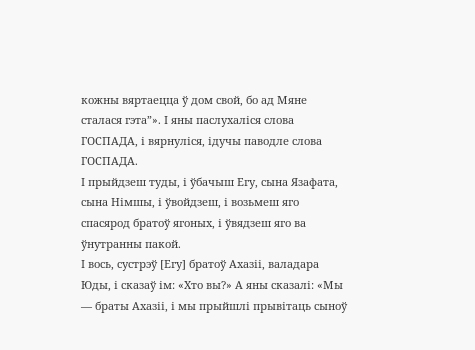кожны вяртаецца ў дом свой, бо ад Мяне сталася гэта”». І яны паслухаліся слова ГОСПАДА, і вярнуліся, ідучы паводле слова ГОСПАДА.
І прыйдзеш туды, і ўбачыш Егу, сына Язафата, сына Німшы, і ўвойдзеш, і возьмеш яго спасярод братоў ягоных, і ўвядзеш яго ва ўнутранны пакой.
І вось, сустрэў [Егу] братоў Ахазіі, валадара Юды, і сказаў ім: «Хто вы?» А яны сказалі: «Мы — браты Ахазіі, і мы прыйшлі прывітаць сыноў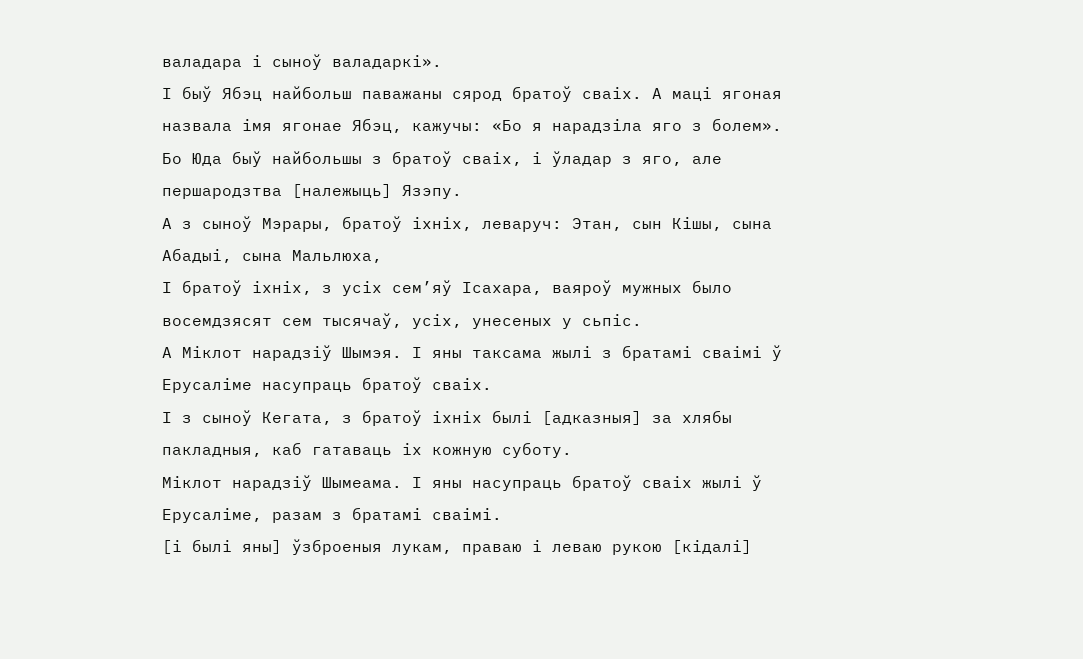валадара і сыноў валадаркі».
І быў Ябэц найбольш паважаны сярод братоў сваіх. А маці ягоная назвала імя ягонае Ябэц, кажучы: «Бо я нарадзіла яго з болем».
Бо Юда быў найбольшы з братоў сваіх, і ўладар з яго, але першародзтва [належыць] Язэпу.
А з сыноў Мэрары, братоў іхніх, леваруч: Этан, сын Кішы, сына Абадыі, сына Мальлюха,
І братоў іхніх, з усіх сем’яў Ісахара, ваяроў мужных было восемдзясят сем тысячаў, усіх, унесеных у сьпіс.
А Міклот нарадзіў Шымэя. І яны таксама жылі з братамі сваімі ў Ерусаліме насупраць братоў сваіх.
І з сыноў Кегата, з братоў іхніх былі [адказныя] за хлябы пакладныя, каб гатаваць іх кожную суботу.
Міклот нарадзіў Шымеама. І яны насупраць братоў сваіх жылі ў Ерусаліме, разам з братамі сваімі.
[і былі яны] ўзброеныя лукам, праваю і леваю рукою [кідалі]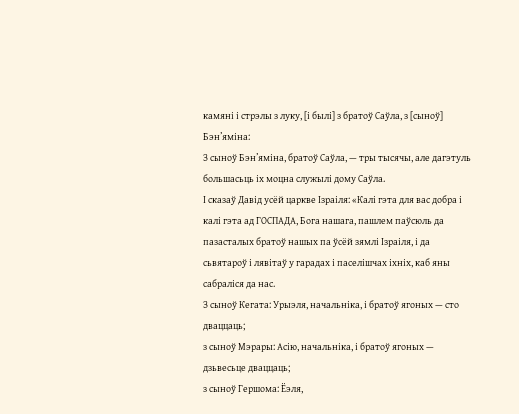камяні і стрэлы з луку, [і былі] з братоў Саўла, з [сыноў] Бэн’яміна:
З сыноў Бэн’яміна, братоў Саўла, — тры тысячы, але дагэтуль большасьць іх моцна служылі дому Саўла.
І сказаў Давід усёй царкве Ізраіля: «Калі гэта для вас добра і калі гэта ад ГОСПАДА, Бога нашага, пашлем паўсюль да пазасталых братоў нашых па ўсёй зямлі Ізраіля, і да сьвятароў і лявітаў у гарадах і паселішчах іхніх, каб яны сабраліся да нас.
З сыноў Кегата: Урыэля, начальніка, і братоў ягоных — сто дваццаць;
з сыноў Мэрары: Асію, начальніка, і братоў ягоных — дзьвесьце дваццаць;
з сыноў Гершома: Ёэля,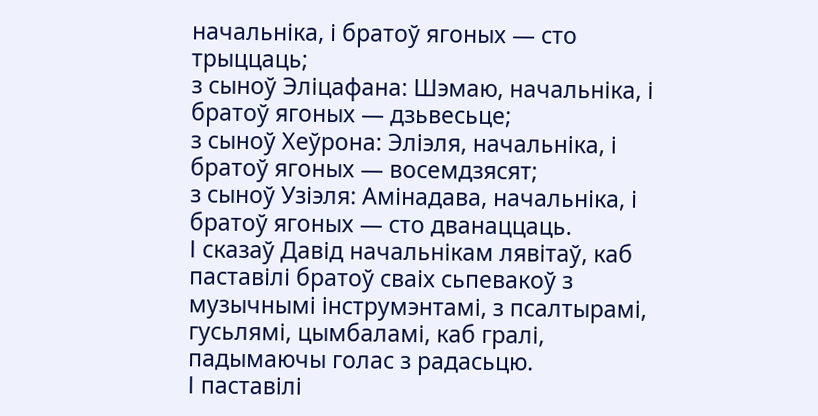начальніка, і братоў ягоных — сто трыццаць;
з сыноў Эліцафана: Шэмаю, начальніка, і братоў ягоных — дзьвесьце;
з сыноў Хеўрона: Эліэля, начальніка, і братоў ягоных — восемдзясят;
з сыноў Узіэля: Амінадава, начальніка, і братоў ягоных — сто дванаццаць.
І сказаў Давід начальнікам лявітаў, каб паставілі братоў сваіх сьпевакоў з музычнымі інструмэнтамі, з псалтырамі, гусьлямі, цымбаламі, каб гралі, падымаючы голас з радасьцю.
І паставілі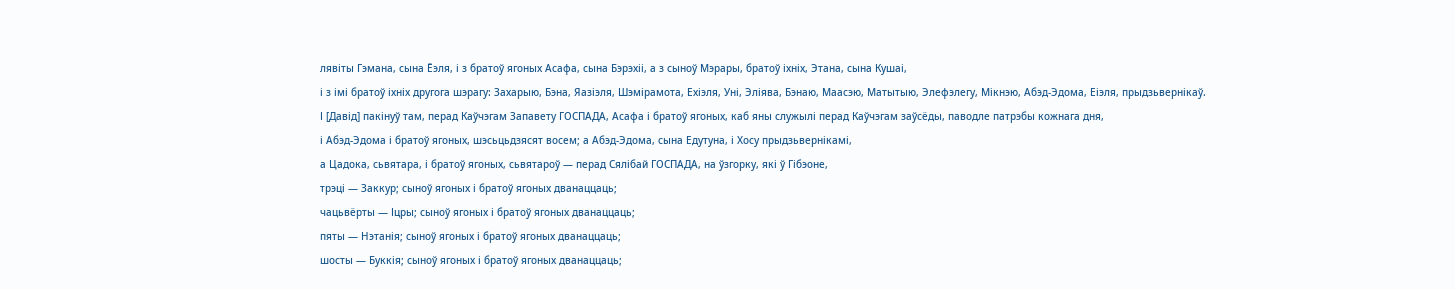лявіты Гэмана, сына Ёэля, і з братоў ягоных Асафа, сына Бэрэхіі, а з сыноў Мэрары, братоў іхніх, Этана, сына Кушаі,
і з імі братоў іхніх другога шэрагу: Захарыю, Бэна, Яазіэля, Шэмірамота, Ехіэля, Уні, Эліява, Бэнаю, Маасэю, Матытыю, Элефэлегу, Мікнэю, Абэд-Эдома, Еіэля, прыдзьвернікаў.
І [Давід] пакінуў там, перад Каўчэгам Запавету ГОСПАДА, Асафа і братоў ягоных, каб яны служылі перад Каўчэгам заўсёды, паводле патрэбы кожнага дня,
і Абэд-Эдома і братоў ягоных, шэсьцьдзясят восем; а Абэд-Эдома, сына Едутуна, і Хосу прыдзьвернікамі,
а Цадока, сьвятара, і братоў ягоных, сьвятароў — перад Сялібай ГОСПАДА, на ўзгорку, які ў Гібэоне,
трэці — Заккур; сыноў ягоных і братоў ягоных дванаццаць;
чацьвёрты — Іцры; сыноў ягоных і братоў ягоных дванаццаць;
пяты — Нэтанія; сыноў ягоных і братоў ягоных дванаццаць;
шосты — Буккія; сыноў ягоных і братоў ягоных дванаццаць;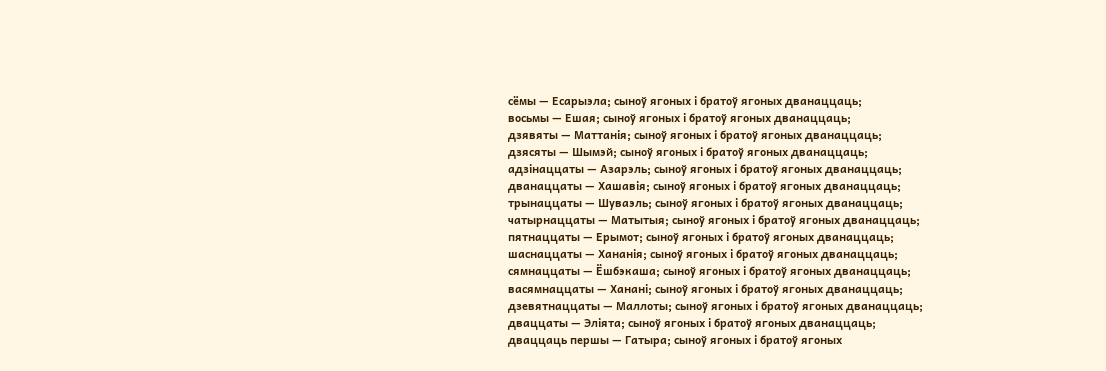сёмы — Есарыэла; сыноў ягоных і братоў ягоных дванаццаць;
восьмы — Ешая; сыноў ягоных і братоў ягоных дванаццаць;
дзявяты — Маттанія; сыноў ягоных і братоў ягоных дванаццаць;
дзясяты — Шымэй; сыноў ягоных і братоў ягоных дванаццаць;
адзінаццаты — Азарэль; сыноў ягоных і братоў ягоных дванаццаць;
дванаццаты — Хашавія; сыноў ягоных і братоў ягоных дванаццаць;
трынаццаты — Шуваэль; сыноў ягоных і братоў ягоных дванаццаць;
чатырнаццаты — Матытыя; сыноў ягоных і братоў ягоных дванаццаць;
пятнаццаты — Ерымот; сыноў ягоных і братоў ягоных дванаццаць;
шаснаццаты — Хананія; сыноў ягоных і братоў ягоных дванаццаць;
сямнаццаты — Ёшбэкаша; сыноў ягоных і братоў ягоных дванаццаць;
васямнаццаты — Ханані; сыноў ягоных і братоў ягоных дванаццаць;
дзевятнаццаты — Маллоты; сыноў ягоных і братоў ягоных дванаццаць;
дваццаты — Эліята; сыноў ягоных і братоў ягоных дванаццаць;
дваццаць першы — Гатыра; сыноў ягоных і братоў ягоных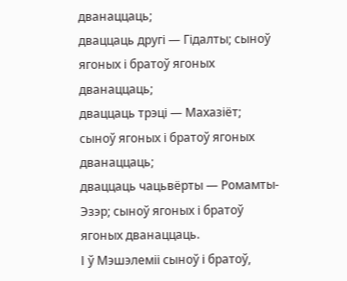дванаццаць;
дваццаць другі — Гідалты; сыноў ягоных і братоў ягоных дванаццаць;
дваццаць трэці — Махазіёт; сыноў ягоных і братоў ягоных дванаццаць;
дваццаць чацьвёрты — Ромамты-Эзэр; сыноў ягоных і братоў ягоных дванаццаць.
І ў Мэшэлеміі сыноў і братоў,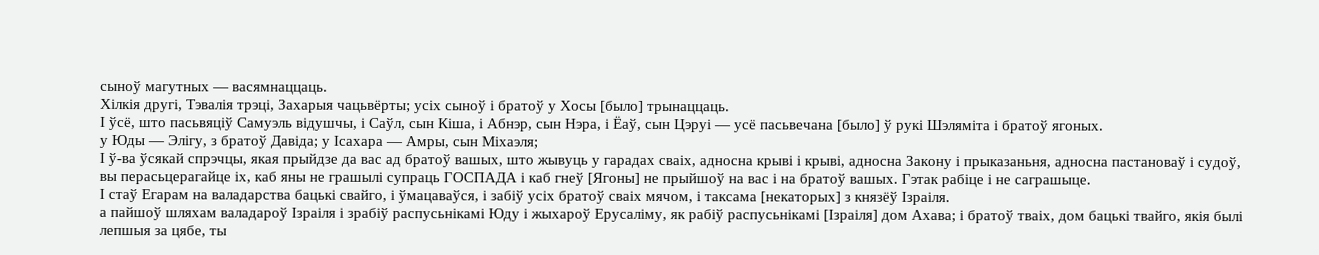сыноў магутных — васямнаццаць.
Хілкія другі, Тэвалія трэці, Захарыя чацьвёрты; усіх сыноў і братоў у Хосы [было] трынаццаць.
І ўсё, што пасьвяціў Самуэль відушчы, і Саўл, сын Кіша, і Абнэр, сын Нэра, і Ёаў, сын Цэруі — усё пасьвечана [было] ў рукі Шэляміта і братоў ягоных.
у Юды — Элігу, з братоў Давіда; у Ісахара — Амры, сын Міхаэля;
І ў-ва ўсякай спрэчцы, якая прыйдзе да вас ад братоў вашых, што жывуць у гарадах сваіх, адносна крыві і крыві, адносна Закону і прыказаньня, адносна пастановаў і судоў, вы перасьцерагайце іх, каб яны не грашылі супраць ГОСПАДА і каб гнеў [Ягоны] не прыйшоў на вас і на братоў вашых. Гэтак рабіце і не саграшыце.
І стаў Егарам на валадарства бацькі свайго, і ўмацаваўся, і забіў усіх братоў сваіх мячом, і таксама [некаторых] з князёў Ізраіля.
а пайшоў шляхам валадароў Ізраіля і зрабіў распусьнікамі Юду і жыхароў Ерусаліму, як рабіў распусьнікамі [Ізраіля] дом Ахава; і братоў тваіх, дом бацькі твайго, якія былі лепшыя за цябе, ты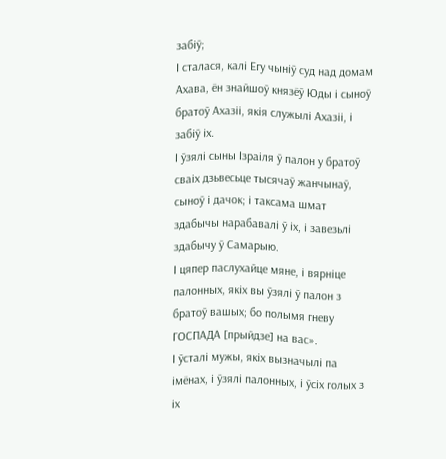забіў;
І сталася, калі Егу чыніў суд над домам Ахава, ён знайшоў князёў Юды і сыноў братоў Ахазіі, якія служылі Ахазіі, і забіў іх.
І ўзялі сыны Ізраіля ў палон у братоў сваіх дзьвесьце тысячаў жанчынаў, сыноў і дачок; і таксама шмат здабычы нарабавалі ў іх, і завезьлі здабычу ў Самарыю.
І цяпер паслухайце мяне, і вярніце палонных, якіх вы ўзялі ў палон з братоў вашых; бо полымя гневу ГОСПАДА [прыйдзе] на вас».
І ўсталі мужы, якіх вызначылі па імёнах, і ўзялі палонных, і ўсіх голых з іх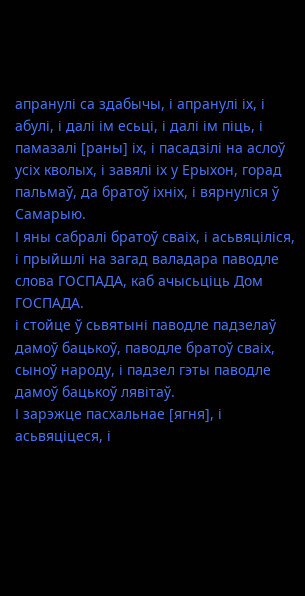апранулі са здабычы, і апранулі іх, і абулі, і далі ім есьці, і далі ім піць, і памазалі [раны] іх, і пасадзілі на аслоў усіх кволых, і завялі іх у Ерыхон, горад пальмаў, да братоў іхніх, і вярнуліся ў Самарыю.
І яны сабралі братоў сваіх, і асьвяціліся, і прыйшлі на загад валадара паводле слова ГОСПАДА, каб ачысьціць Дом ГОСПАДА.
і стойце ў сьвятыні паводле падзелаў дамоў бацькоў, паводле братоў сваіх, сыноў народу, і падзел гэты паводле дамоў бацькоў лявітаў.
І зарэжце пасхальнае [ягня], і асьвяціцеся, і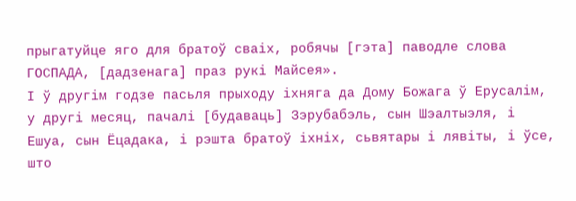прыгатуйце яго для братоў сваіх, робячы [гэта] паводле слова ГОСПАДА, [дадзенага] праз рукі Майсея».
І ў другім годзе пасьля прыходу іхняга да Дому Божага ў Ерусалім, у другі месяц, пачалі [будаваць] Зэрубабэль, сын Шэалтыэля, і Ешуа, сын Ёцадака, і рэшта братоў іхніх, сьвятары і лявіты, і ўсе, што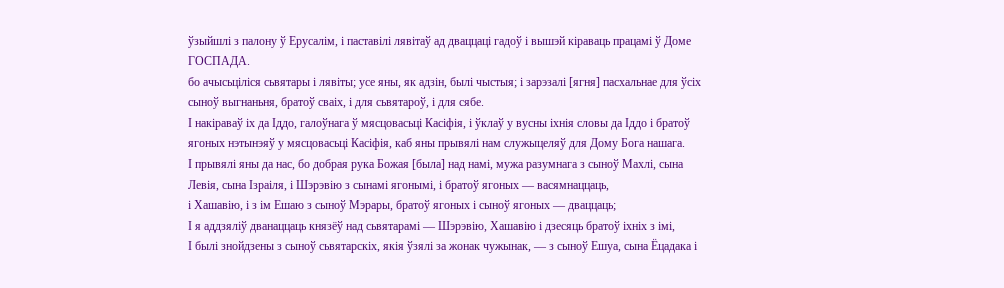ўзыйшлі з палону ў Ерусалім, і паставілі лявітаў ад дваццаці гадоў і вышэй кіраваць працамі ў Доме ГОСПАДА.
бо ачысьціліся сьвятары і лявіты; усе яны, як адзін, былі чыстыя; і зарэзалі [ягня] пасхальнае для ўсіх сыноў выгнаньня, братоў сваіх, і для сьвятароў, і для сябе.
І накіраваў іх да Іддо, галоўнага ў мясцовасьці Касіфія, і ўклаў у вусны іхнія словы да Іддо і братоў ягоных нэтынэяў у мясцовасьці Касіфія, каб яны прывялі нам служыцеляў для Дому Бога нашага.
І прывялі яны да нас, бо добрая рука Божая [была] над намі, мужа разумнага з сыноў Махлі, сына Левія, сына Ізраіля, і Шэрэвію з сынамі ягонымі, і братоў ягоных — васямнаццаць,
і Хашавію, і з ім Ешаю з сыноў Мэрары, братоў ягоных і сыноў ягоных — дваццаць;
І я аддзяліў дванаццаць князёў над сьвятарамі — Шэрэвію, Хашавію і дзесяць братоў іхніх з імі,
І былі знойдзены з сыноў сьвятарскіх, якія ўзялі за жонак чужынак, — з сыноў Ешуа, сына Ёцадака і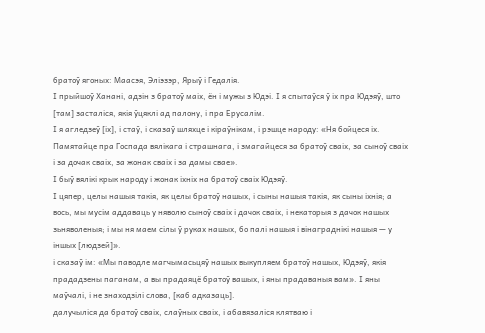братоў ягоных: Маасэя, Эліэзэр, Ярыў і Гедалія.
І прыйшоў Ханані, адзін з братоў маіх, ён і мужы з Юдэі. І я спытаўся ў іх пра Юдэяў, што [там] засталіся, якія ўцяклі ад палону, і пра Ерусалім.
І я агледзеў [іх], і стаў, і сказаў шляхце і кіраўнікам, і рэшце народу: «Ня бойцеся іх. Памятайце пра Госпада вялікага і страшнага, і змагайцеся за братоў сваіх, за сыноў сваіх і за дочак сваіх, за жонак сваіх і за дамы свае».
І быў вялікі крык народу і жонак іхніх на братоў сваіх Юдэяў.
І цяпер, целы нашыя такія, як целы братоў нашых, і сыны нашыя такія, як сыны іхнія; а вось, мы мусім аддаваць у няволю сыноў сваіх і дачок сваіх, і некаторыя з дачок нашых зьняволеныя; і мы ня маем сілы ў руках нашых, бо палі нашыя і вінаграднікі нашыя — у іншых [людзей]».
і сказаў ім: «Мы паводле магчымасьцяў нашых выкупляем братоў нашых, Юдэяў, якія прададзены паганам, а вы прадаяцё братоў вашых, і яны прадаваныя вам». І яны маўчалі, і не знаходзілі слова, [каб адказаць].
далучыліся да братоў сваіх, слаўных сваіх, і абавязаліся клятваю і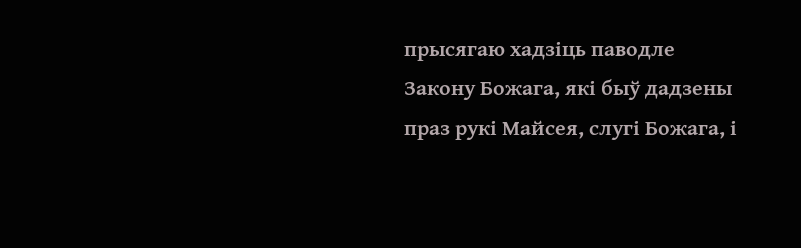прысягаю хадзіць паводле Закону Божага, які быў дадзены праз рукі Майсея, слугі Божага, і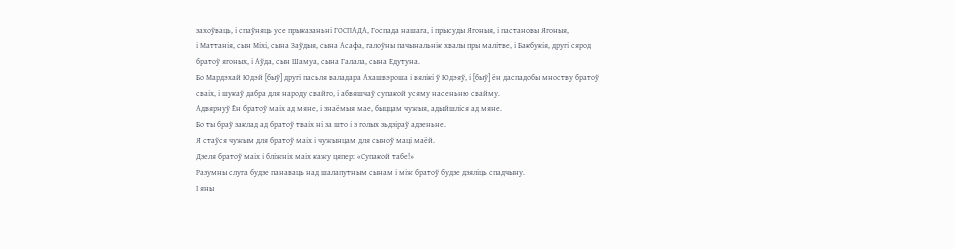захоўваць, і спаўняць усе прыказаньні ГОСПАДА, Госпада нашага, і прысуды Ягоныя, і пастановы Ягоныя,
і Маттанія, сын Міхі, сына Заўдыя, сына Асафа, галоўны пачынальнік хвалы пры малітве, і Бакбукія, другі сярод братоў ягоных, і Аўда, сын Шамуа, сына Галала, сына Едутуна.
Бо Мардэхай Юдэй [быў] другі пасьля валадара Ахашвэроша і вялікі ў Юдэяў, і [быў] ён даспадобы мноству братоў сваіх, і шукаў дабра для народу свайго, і абвяшчаў супакой усяму насеньню свайму.
Адвярнуў Ён братоў маіх ад мяне, і знаёмыя мае, быццам чужыя, адыйшліся ад мяне.
Бо ты браў заклад ад братоў тваіх ні за што і з голых зьдзіраў адзеньне.
Я стаўся чужым для братоў маіх і чужынцам для сыноў маці маёй.
Дзеля братоў маіх і бліжніх маіх кажу цяпер: «Супакой табе!»
Разумны слуга будзе панаваць над шалапутным сынам і між братоў будзе дзяліць спадчыну.
І яны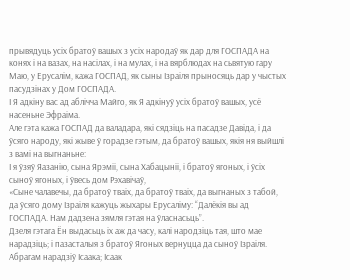прывядуць усіх братоў вашых з усіх народаў як дар для ГОСПАДА на конях і на вазах, на насілах, і на мулах, і на вярблюдах на сьвятую гару Маю, у Ерусалім, кажа ГОСПАД, як сыны Ізраіля прыносяць дар у чыстых пасудзінах у Дом ГОСПАДА.
І Я адкіну вас ад аблічча Майго, як Я адкінуў усіх братоў вашых, усё насеньне Эфраіма.
Але гэта кажа ГОСПАД да валадара, які сядзіць на пасадзе Давіда, і да ўсяго народу, які жыве ў горадзе гэтым, да братоў вашых, якія ня выйшлі з вамі на выгнаньне:
І я ўзяў Яазанію, сына Ярэміі, сына Хабацыніі, і братоў ягоных, і ўсіх сыноў ягоных, і ўвесь дом Рэхавічаў,
«Сыне чалавечы, да братоў тваіх, да братоў тваіх, да выгнаных з табой, да ўсяго дому Ізраіля кажуць жыхары Ерусаліму: “Далёкія вы ад ГОСПАДА. Нам дадзена зямля гэтая на ўласнасьць”.
Дзеля гэтага Ён выдасьць іх аж да часу, калі народзіць тая, што мае нарадзіць; і пазасталыя з братоў Ягоных вернуцца да сыноў Ізраіля.
Абрагам нарадзіў Ісаака; Ісаак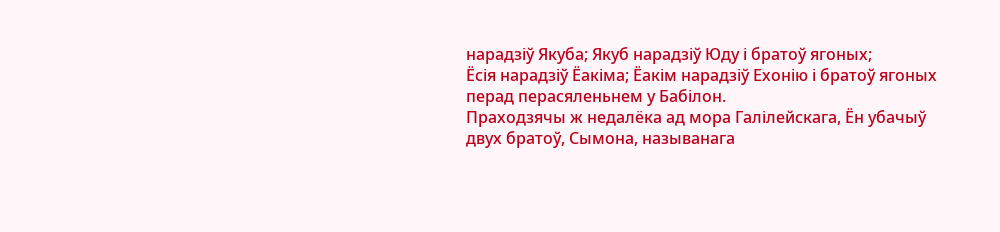нарадзіў Якуба; Якуб нарадзіў Юду і братоў ягоных;
Ёсія нарадзіў Ёакіма; Ёакім нарадзіў Ехонію і братоў ягоных перад перасяленьнем у Бабілон.
Праходзячы ж недалёка ад мора Галілейскага, Ён убачыў двух братоў, Сымона, называнага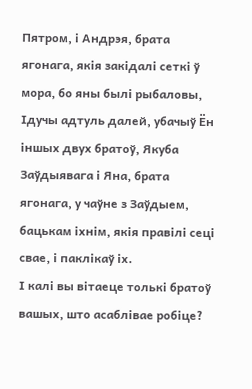Пятром, і Андрэя, брата ягонага, якія закідалі сеткі ў мора, бо яны былі рыбаловы,
Ідучы адтуль далей, убачыў Ён іншых двух братоў, Якуба Заўдыявага і Яна, брата ягонага, у чаўне з Заўдыем, бацькам іхнім, якія правілі сеці свае, і паклікаў іх.
І калі вы вітаеце толькі братоў вашых, што асаблівае робіце?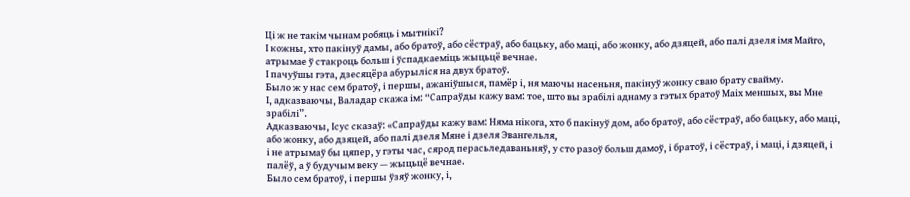Ці ж не такім чынам робяць і мытнікі?
І кожны, хто пакінуў дамы, або братоў, або сёстраў, або бацьку, або маці, або жонку, або дзяцей, або палі дзеля імя Майго, атрымае ў стакроць больш і ўспадкаеміць жыцьцё вечнае.
І пачуўшы гэта, дзесяцёра абурыліся на двух братоў.
Было ж у нас сем братоў, і першы, ажаніўшыся, памёр і, ня маючы насеньня, пакінуў жонку сваю брату свайму.
І, адказваючы, Валадар скажа ім: “Сапраўды кажу вам: тое, што вы зрабілі аднаму з гэтых братоў Маіх меншых, вы Мне зрабілі”.
Адказваючы, Ісус сказаў: «Сапраўды кажу вам: Няма нікога, хто б пакінуў дом, або братоў, або сёстраў, або бацьку, або маці, або жонку, або дзяцей, або палі дзеля Мяне і дзеля Эвангельля,
і не атрымаў бы цяпер, у гэты час, сярод перасьледаваньняў, у сто разоў больш дамоў, і братоў, і сёстраў, і маці, і дзяцей, і палёў, а ў будучым веку — жыцьцё вечнае.
Было сем братоў, і першы ўзяў жонку, і,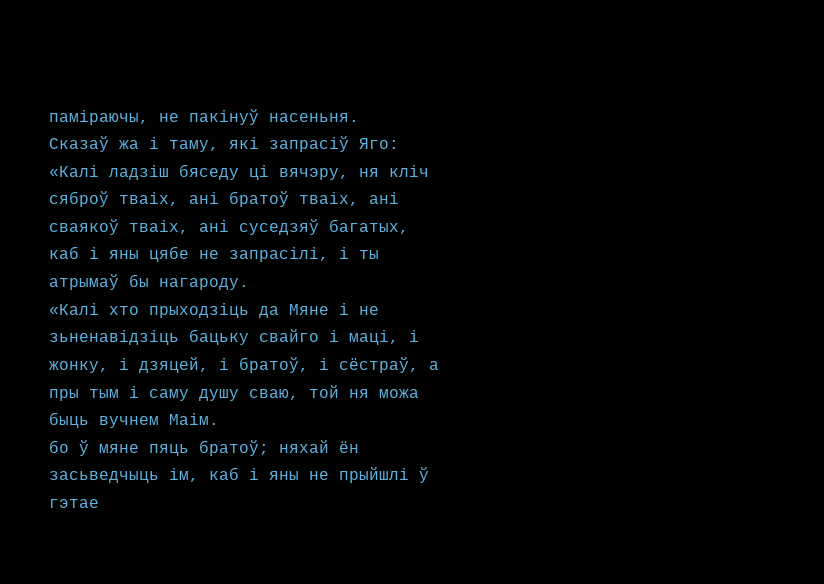паміраючы, не пакінуў насеньня.
Сказаў жа і таму, які запрасіў Яго: «Калі ладзіш бяседу ці вячэру, ня кліч сяброў тваіх, ані братоў тваіх, ані сваякоў тваіх, ані суседзяў багатых, каб і яны цябе не запрасілі, і ты атрымаў бы нагароду.
«Калі хто прыходзіць да Мяне і не зьненавідзіць бацьку свайго і маці, і жонку, і дзяцей, і братоў, і сёстраў, а пры тым і саму душу сваю, той ня можа быць вучнем Маім.
бо ў мяне пяць братоў; няхай ён засьведчыць ім, каб і яны не прыйшлі ў гэтае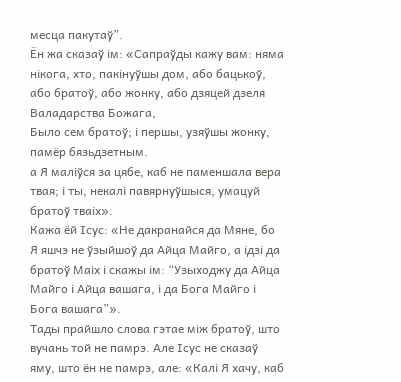месца пакутаў”.
Ён жа сказаў ім: «Сапраўды кажу вам: няма нікога, хто, пакінуўшы дом, або бацькоў, або братоў, або жонку, або дзяцей дзеля Валадарства Божага,
Было сем братоў; і першы, узяўшы жонку, памёр бязьдзетным.
а Я маліўся за цябе, каб не паменшала вера твая; і ты, некалі павярнуўшыся, умацуй братоў тваіх».
Кажа ёй Ісус: «Не дакранайся да Мяне, бо Я яшчэ не ўзыйшоў да Айца Майго, а ідзі да братоў Маіх і скажы ім: “Узыходжу да Айца Майго і Айца вашага, і да Бога Майго і Бога вашага”».
Тады прайшло слова гэтае між братоў, што вучань той не памрэ. Але Ісус не сказаў яму, што ён не памрэ, але: «Калі Я хачу, каб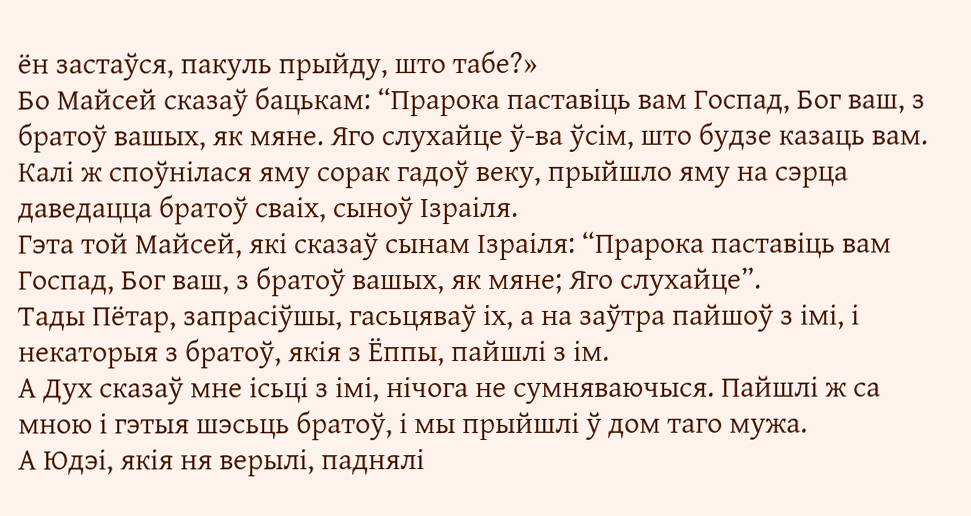ён застаўся, пакуль прыйду, што табе?»
Бо Майсей сказаў бацькам: “Прарока паставіць вам Госпад, Бог ваш, з братоў вашых, як мяне. Яго слухайце ў-ва ўсім, што будзе казаць вам.
Калі ж споўнілася яму сорак гадоў веку, прыйшло яму на сэрца даведацца братоў сваіх, сыноў Ізраіля.
Гэта той Майсей, які сказаў сынам Ізраіля: “Прарока паставіць вам Госпад, Бог ваш, з братоў вашых, як мяне; Яго слухайце”.
Тады Пётар, запрасіўшы, гасьцяваў іх, а на заўтра пайшоў з імі, і некаторыя з братоў, якія з Ёппы, пайшлі з ім.
А Дух сказаў мне ісьці з імі, нічога не сумняваючыся. Пайшлі ж са мною і гэтыя шэсьць братоў, і мы прыйшлі ў дом таго мужа.
А Юдэі, якія ня верылі, паднялі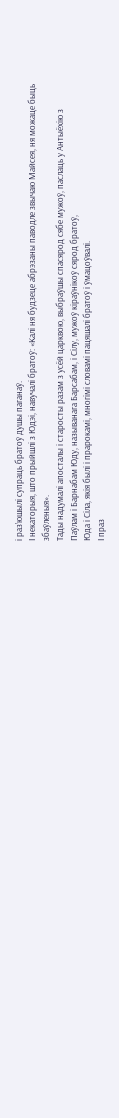і раз’юшылі супраць братоў душы паганаў.
І некаторыя, што прыйшлі з Юдэі, навучалі братоў: «Калі ня будзеце абрэзаны паводле звычаю Майсея, ня можаце быць збаўленыя».
Тады надумалі апосталы і старосты разам з усёй царквою, выбраўшы спасярод сябе мужоў, паслаць у Антыёхію з Паўлам і Барнабам Юду, называнага Барсабам, і Сілу, мужоў кіраўнікоў сярод братоў,
Юда і Сіла, якія былі і прарокамі, многімі словамі пацяшалі братоў і ўмацоўвалі.
І праз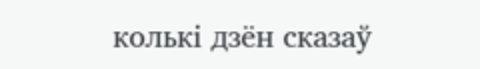колькі дзён сказаў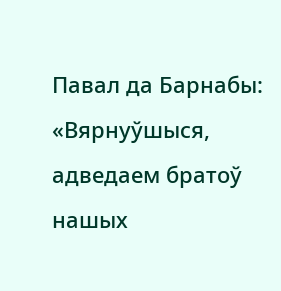Павал да Барнабы: «Вярнуўшыся, адведаем братоў нашых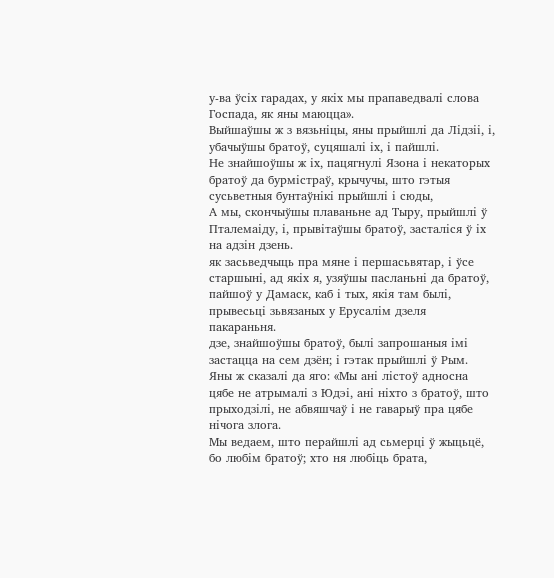у-ва ўсіх гарадах, у якіх мы прапаведвалі слова Госпада, як яны маюцца».
Выйшаўшы ж з вязьніцы, яны прыйшлі да Лідзіі, і, убачыўшы братоў, суцяшалі іх, і пайшлі.
Не знайшоўшы ж іх, пацягнулі Язона і некаторых братоў да бурмістраў, крычучы, што гэтыя сусьветныя бунтаўнікі прыйшлі і сюды,
А мы, скончыўшы плаваньне ад Тыру, прыйшлі ў Пталемаіду, і, прывітаўшы братоў, засталіся ў іх на адзін дзень.
як засьведчыць пра мяне і першасьвятар, і ўсе старшыні, ад якіх я, узяўшы пасланьні да братоў, пайшоў у Дамаск, каб і тых, якія там былі, прывесьці зьвязаных у Ерусалім дзеля пакараньня.
дзе, знайшоўшы братоў, былі запрошаныя імі застацца на сем дзён; і гэтак прыйшлі ў Рым.
Яны ж сказалі да яго: «Мы ані лістоў адносна цябе не атрымалі з Юдэі, ані ніхто з братоў, што прыходзілі, не абвяшчаў і не гаварыў пра цябе нічога злога.
Мы ведаем, што перайшлі ад сьмерці ў жыцьцё, бо любім братоў; хто ня любіць брата,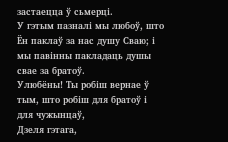застаецца ў сьмерці.
У гэтым пазналі мы любоў, што Ён паклаў за нас душу Сваю; і мы павінны пакладаць душы свае за братоў.
Улюбёны! Ты робіш вернае ў тым, што робіш для братоў і для чужынцаў,
Дзеля гэтага,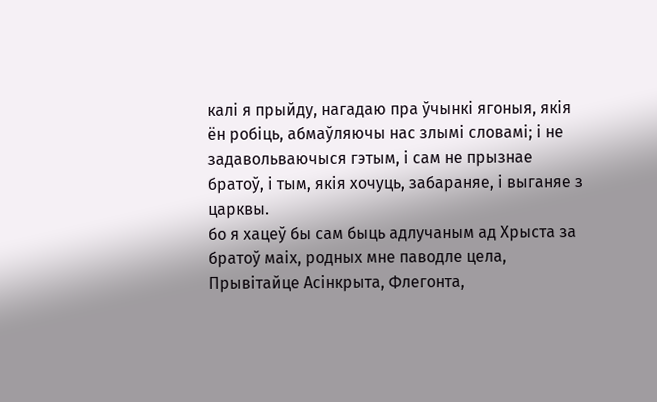калі я прыйду, нагадаю пра ўчынкі ягоныя, якія ён робіць, абмаўляючы нас злымі словамі; і не задавольваючыся гэтым, і сам не прызнае братоў, і тым, якія хочуць, забараняе, і выганяе з царквы.
бо я хацеў бы сам быць адлучаным ад Хрыста за братоў маіх, родных мне паводле цела,
Прывітайце Асінкрыта, Флегонта,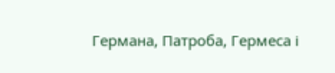Германа, Патроба, Гермеса і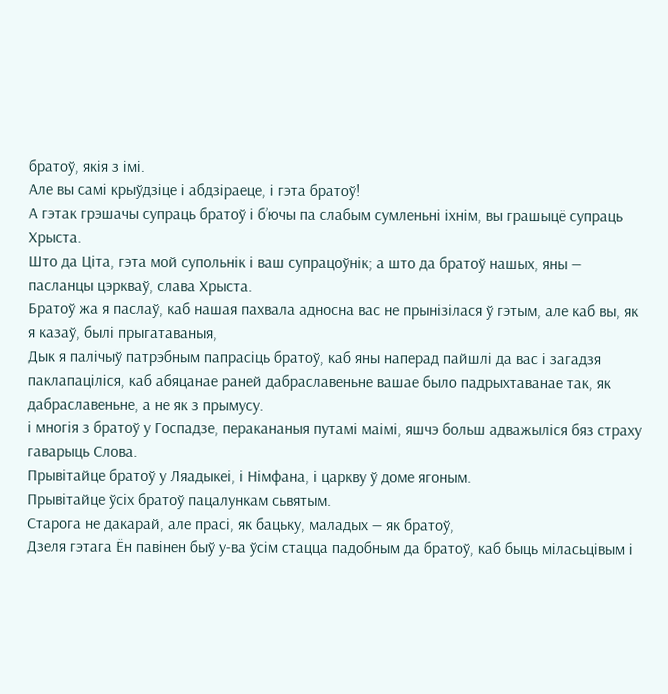братоў, якія з імі.
Але вы самі крыўдзіце і абдзіраеце, і гэта братоў!
А гэтак грэшачы супраць братоў і б’ючы па слабым сумленьні іхнім, вы грашыцё супраць Хрыста.
Што да Ціта, гэта мой супольнік і ваш супрацоўнік; а што да братоў нашых, яны — пасланцы цэркваў, слава Хрыста.
Братоў жа я паслаў, каб нашая пахвала адносна вас не прынізілася ў гэтым, але каб вы, як я казаў, былі прыгатаваныя,
Дык я палічыў патрэбным папрасіць братоў, каб яны наперад пайшлі да вас і загадзя паклапаціліся, каб абяцанае раней дабраславеньне вашае было падрыхтаванае так, як дабраславеньне, а не як з прымусу.
і многія з братоў у Госпадзе, перакананыя путамі маімі, яшчэ больш адважыліся бяз страху гаварыць Слова.
Прывітайце братоў у Ляадыкеі, і Німфана, і царкву ў доме ягоным.
Прывітайце ўсіх братоў пацалункам сьвятым.
Старога не дакарай, але прасі, як бацьку, маладых — як братоў,
Дзеля гэтага Ён павінен быў у-ва ўсім стацца падобным да братоў, каб быць міласьцівым і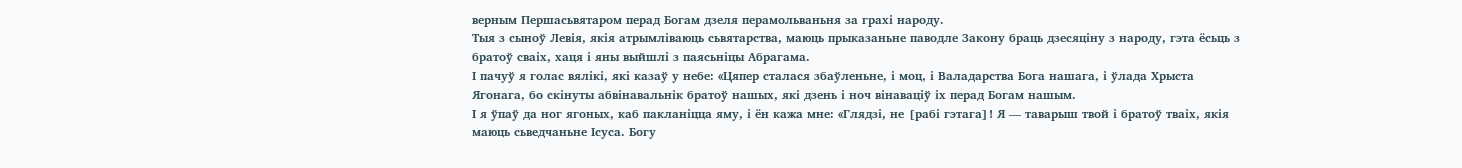верным Першасьвятаром перад Богам дзеля перамольваньня за грахі народу.
Тыя з сыноў Левія, якія атрымліваюць сьвятарства, маюць прыказаньне паводле Закону браць дзесяціну з народу, гэта ёсьць з братоў сваіх, хаця і яны выйшлі з паясьніцы Абрагама.
І пачуў я голас вялікі, які казаў у небе: «Цяпер сталася збаўленьне, і моц, і Валадарства Бога нашага, і ўлада Хрыста Ягонага, бо скінуты абвінавальнік братоў нашых, які дзень і ноч вінаваціў іх перад Богам нашым.
І я ўпаў да ног ягоных, каб пакланіцца яму, і ён кажа мне: «Глядзі, не [рабі гэтага]! Я — таварыш твой і братоў тваіх, якія маюць сьведчаньне Ісуса. Богу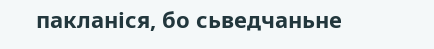пакланіся, бо сьведчаньне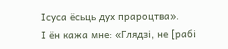Ісуса ёсьць дух прароцтва».
І ён кажа мне: «Глядзі, не [рабі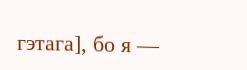гэтага], бо я —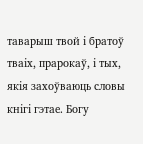таварыш твой і братоў тваіх, прарокаў, і тых, якія захоўваюць словы кнігі гэтае. Богу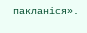пакланіся».